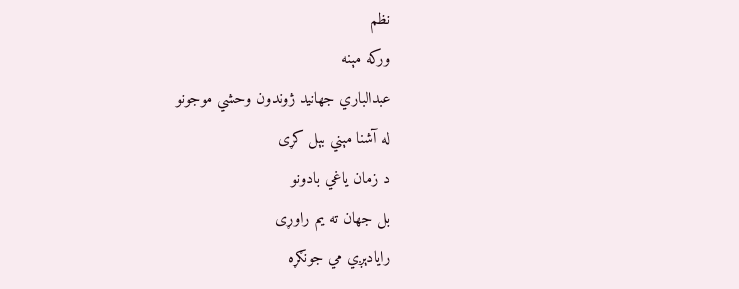نظم
ورکه مېنه
عبدالباري جهانيد ژوندون وحشي موجونو
له آشنا مېني بېل کړى
د زمان ياغي بادونو
بل جهان ته يم راوړى
رايادېږي مي جونګړه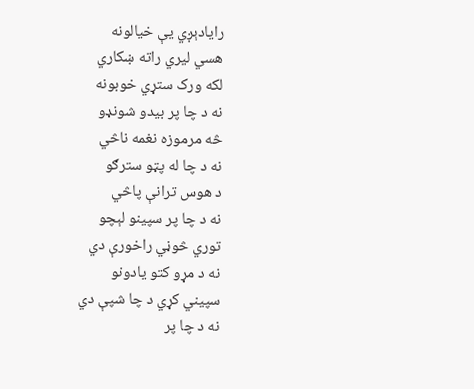رايادېږي يې خيالونه
هسي ليري راته ښکاري
لکه ورک ستړي خوبونه
نه د چا پر بيدو شونډو
څه مرموزه نغمه ناڅي
نه د چا له پټو سترګو
د هوس ترانې پاڅي
نه د چا پر سپينو لېچو
توري څوڼي راخورې دي
نه د مړو کتو يادونو
سپيني کړي د چا شپې دي
نه د چا پر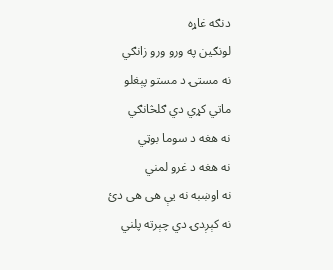دنګه غاړه
لونګين په ورو ورو زانګي
نه مستۍ د مستو پېغلو
ماتي کړي دي ګلڅانګي
نه هغه د سوما بوټي
نه هغه د غرو لمني
نه اوښبه نه يې هى هى دئ
نه کېږدۍ دي چېرته پلني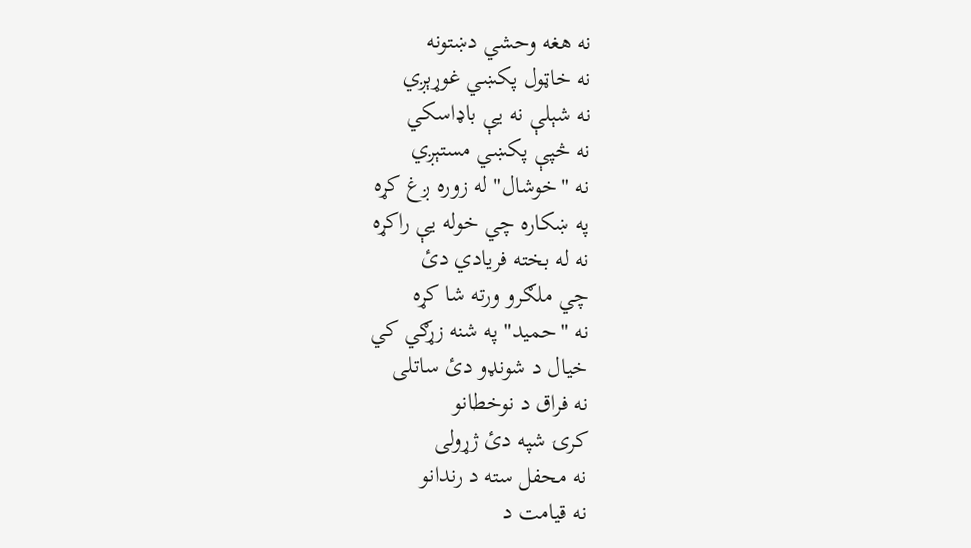نه هغه وحشي دښتونه
نه خاټول پکښي غوړېږي
نه شېلې نه يې باډاسکي
نه څپې پکښي مستېږي
نه "خوشال" له زوره ږغ کړه
په ښکاره چي خوله يې راکړه
نه له بخته فريادي دئ
چي ملګرو ورته شا کړه
نه "حميد" په شنه زړګي کي
خيال د شونډو دئ ساتلى
نه فراق د نوخطانو
کرۍ شپه دئ ژړولى
نه محفل سته د رندانو
نه قيامت د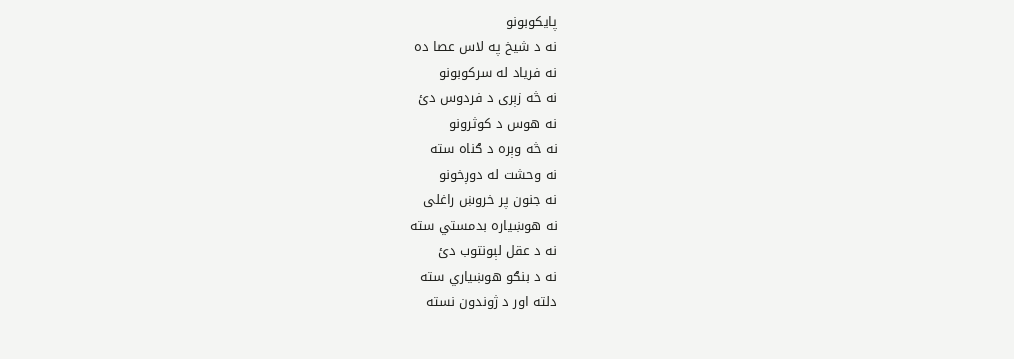پايکوبونو
نه د شيخ په لاس عصا ده
نه فرياد له سرکوبونو
نه څه زېرى د فردوس دئ
نه هوس د کوثرونو
نه څه وېره د ګناه سته
نه وحشت له دوږخونو
نه جنون پر خروښ راغلى
نه هوښياره بدمستي سته
نه د عقل لېونتوب دئ
نه د بنګو هوښياري سته
دلته اور د ژوندون نسته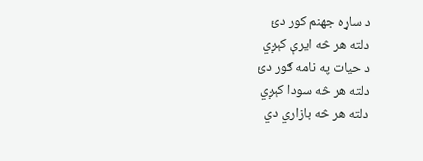د ساړه جهنم کور دئ
دلته هر څه ايرې کېږي
د حيات په نامه ګور دئ
دلته هر څه سودا کېږي
دلته هر څه بازاري دي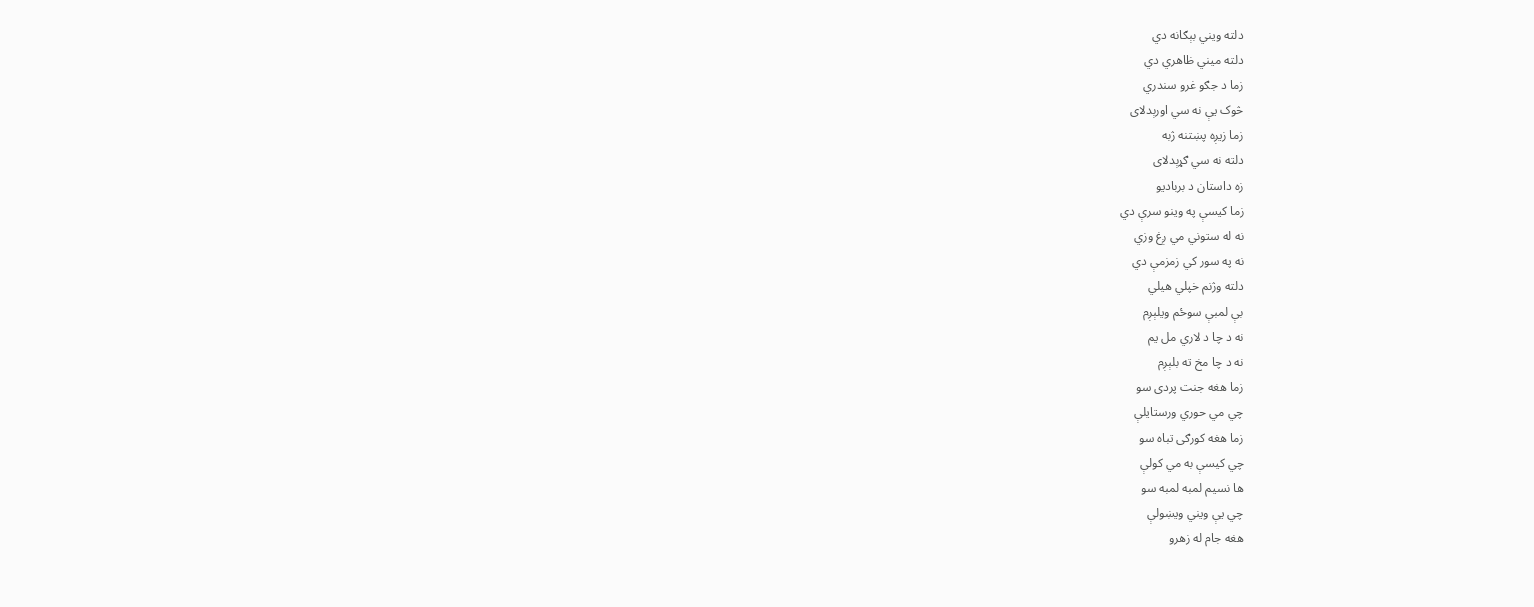دلته ويني بېګانه دي
دلته ميني ظاهري دي
زما د جګو غرو سندري
څوک يې نه سي اورېدلاى
زما زيږه پښتنه ژبه
دلته نه سي ګړېدلاى
زه داستان د برباديو
زما کيسې په وينو سرې دي
نه له ستوني مي ږغ وزي
نه په سور کي زمزمې دي
دلته وژنم خپلي هيلي
بې لمبې سوځم ويلېږم
نه د چا د لاري مل يم
نه د چا مخ ته بلېږم
زما هغه جنت پردى سو
چي مي حوري ورستايلې
زما هغه کورګى تباه سو
چي کيسې به مي کولې
ها نسيم لمبه لمبه سو
چي يې ويني ويښولې
هغه جام له زهرو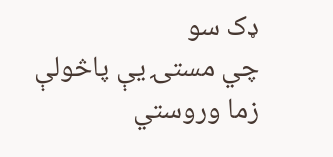ډک سو
چي مستۍ يې پاڅولې
زما وروستي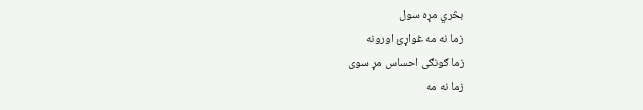بڅري مړه سول
زما نه مه غواړئ اورونه
زما ګونګى احساس مړ سوى
زما نه مه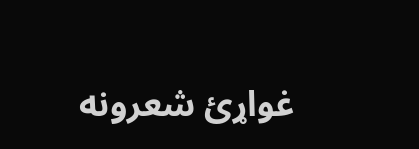غواړئ شعرونه